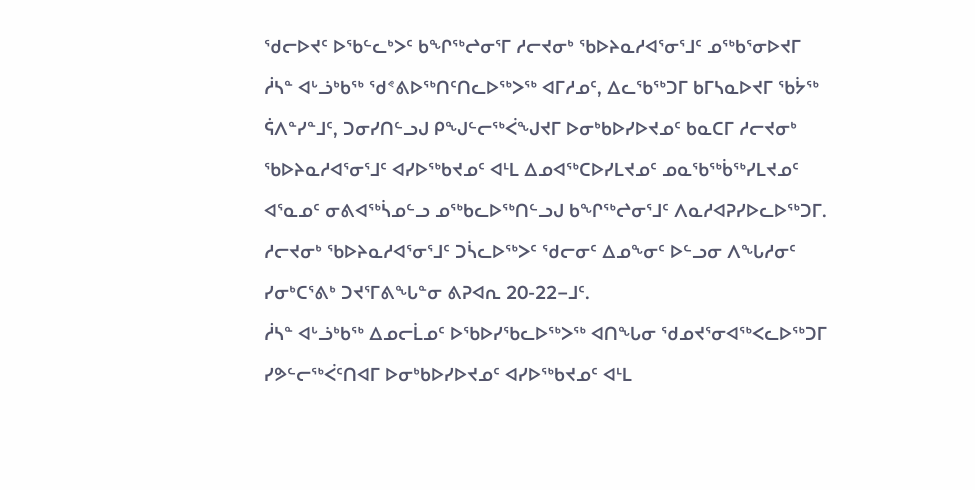ᖁᓕᐅᔪᑦ ᐅᖃᓪᓚᒃᐳᑦ ᑲᖏᖅᖠᓂᕐᒥ ᓱᓕᔪᓂᒃ ᖃᐅᔨᓇᓱᐊᕐᓂᕐᒧᑦ ᓄᖅᑲᕐᓂᐅᔪᒥ
ᓲᓴᓐ ᐊᒡᓘᒃᑲᖅ ᖁᕝᕕᐅᖅᑎᑦᑎᓚᐅᖅᐳᖅ ᐊᒥᓱᓄᑦ, ᐃᓚᖃᖅᑐᒥ ᑲᒥᓴᓇᐅᔪᒥ ᖃᔮᖅ ᕌᐱᓐᓯᓐᒧᑦ, ᑐᓂᓯᑎᓪᓗᒍ ᑭᖑᓪᓕᖅᐹᖑᔪᒥ ᐅᓂᒃᑲᐅᓯᐅᔪᓄᑦ ᑲᓇᑕᒥ ᓱᓕᔪᓂᒃ ᖃᐅᔨᓇᓱᐊᕐᓂᕐᒧᑦ ᐊᓯᐅᖅᑲᔪᓄᑦ ᐊᒻᒪ ᐃᓄᐊᖅᑕᐅᓯᒪᔪᓄᑦ ᓄᓇᖃᖅᑳᖅᓯᒪᔪᓄᑦ ᐊᕐᓇᓄᑦ ᓂᕕᐊᖅᓵᓄᓪᓗ ᓄᖅᑲᓚᐅᖅᑎᓪᓗᒍ ᑲᖏᖅᖠᓂᕐᒧᑦ ᐱᓇᓱᐊᕈᓯᐅᓚᐅᖅᑐᒥ.
ᓱᓕᔪᓂᒃ ᖃᐅᔨᓇᓱᐊᕐᓂᕐᒧᑦ ᑐᓵᓚᐅᖅᐳᑦ ᖁᓕᓂᑦ ᐃᓄᖕᓂᑦ ᐅᓪᓗᓂ ᐱᖓᓱᓂᑦ ᓯᓂᒃᑕᕐᕕᒃ ᑐᔪᕐᒥᕕᖓᓐᓂ ᕕᕈᐊᕆ 20-22−ᒧᑦ.
ᓲᓴᓐ ᐊᒡᓘᒃᑲᖅ ᐃᓄᓕᒫᓄᑦ ᐅᖃᐅᓯᖃᓚᐅᖅᐳᖅ ᐊᑎᖓᓂ ᖁᓄᔪᕐᓂᐊᖅᐸᓚᐅᖅᑐᒥ ᓯᕗᓪᓕᖅᐹᑦᑎᐊᒥ ᐅᓂᒃᑲᐅᓯᐅᔪᓄᑦ ᐊᓯᐅᖅᑲᔪᓄᑦ ᐊᒻᒪ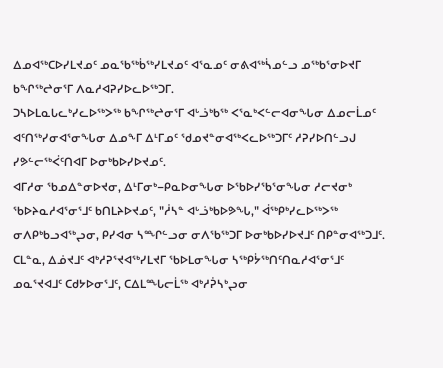ᐃᓄᐊᖅᑕᐅᓯᒪᔪᓄᑦ ᓄᓇᖃᖅᑳᖅᓯᒪᔪᓄᑦ ᐊᕐᓇᓄᑦ ᓂᕕᐊᖅᓵᓄᓪᓗ ᓄᖅᑲᕐᓂᐅᔪᒥ ᑲᖏᖅᖠᓂᕐᒥ ᐱᓇᓱᐊᕈᓯᐅᓚᐅᖅᑐᒥ.
ᑐᓴᐅᒪᓇᒐᓚᒃᓯᓚᐅᖅᐳᖅ ᑲᖏᖅᖠᓂᕐᒥ ᐊᒡᓘᒃᑲᖅ ᐸᕐᓇᒃᐸᓪᓕᐊᓂᖓᓂ ᐃᓄᓕᒫᓄᑦ ᐊᑦᑎᖅᓯᓂᐊᕐᓂᖓᓂ ᐃᓄᖕᒥ ᐃᒻᒥᓄᑦ ᖁᓄᔪᓐᓂᐊᖅᐸᓚᐅᖅᑐᒥᑦ ᓱᕈᓯᐅᑎᓪᓗᒍ ᓯᕗᓪᓕᖅᐹᑦᑎᐊᒥ ᐅᓂᒃᑲᐅᓯᐅᔪᓄᑦ.
ᐊᒥᓱᓂ ᖃᓄᐃᓐᓂᐅᔪᓂ, ᐃᒻᒥᓂᒃ−ᑭᓇᐅᓂᖓᓂ ᐅᖃᐅᓯᖃᕐᓂᖓᓂ ᓱᓕᔪᓂᒃ ᖃᐅᔨᓇᓱᐊᕐᓂᕐᒧᑦ ᑲᑎᒪᔨᐅᔪᓄᑦ, "ᓲᓴᓐ ᐊᒡᓘᒃᑲᐅᕗᖓ," ᐋᖅᑭᒃᓯᓚᐅᖅᐳᖅ ᓂᐱᑭᒃᑲᓗᐊᖅᖢᓂ, ᑭᓯᐊᓂ ᓴᙱᓪᓗᓂ ᓂᐱᖃᖅᑐᒥ ᐅᓂᒃᑲᐅᓯᐅᔪᒧᑦ ᑎᑭᓐᓂᐊᖅᑐᒧᑦ. ᑕᒪᓐᓇ, ᐃᓅᔪᒧᑦ ᐊᒃᓱᕈᕐᔪᐊᖅᓯᒪᔪᒥ ᖃᐅᒪᓂᖓᓂ ᓴᖅᑭᔮᖅᑎᑦᑎᓇᓱᐊᕐᓂᕐᒧᑦ ᓄᓇᕐᔪᐊᒧᑦ ᑕᑯᔭᐅᓂᕐᒧᑦ, ᑕᐃᒪᙵᓕᒫᖅ ᐊᒃᓱᕉᓴᒃᖢᓂ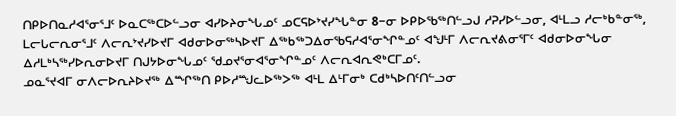ᑎᑭᐅᑎᓇᓱᐊᕐᓂᕐᒧᑦ ᐅᓇᑕᖅᑕᐅᓪᓗᓂ ᐊᓯᐅᔨᓂᖓᓄᑦ ᓄᑕᕋᐅᔾᔪᓯᖓᓐᓂ 8−ᓂ ᐅᑭᐅᖃᖅᑎᓪᓗᒍ ᓱᕈᓯᐅᓪᓗᓂ, ᐊᒻᒪᓗ ᓱᓕᒃᑲᓐᓂᖅ, ᒪᓕᒐᓕᕆᓂᕐᒧᑦ ᐱᓕᕆᔾᔪᓯᐅᔪᒥ ᐊᑯᓂᐅᓂᖅᓴᐅᔪᒥ ᐃᖅᑲᖅᑐᐃᓂᖃᕋᓱᐊᕐᓂᖏᓐᓄᑦ ᐊᖑᒻᒥ ᐱᓕᕆᔪᕕᓂᕐᒥᑦ ᐊᑯᓂᐅᓂᖓᓂ ᐃᓱᒪᒃᓴᖅᓯᐅᕆᓂᐅᔪᒥ ᑎᒍᔭᐅᓂᖓᓄᑦ ᖁᓄᔪᕐᓂᐊᕐᓂᖏᓐᓄᑦ ᐱᓕᕆᐊᕆᕙᒃᑕᒥᓄᑦ.
ᓄᓇᕐᔪᐊᒥ ᓂᐱᓕᐅᕆᔨᐅᔪᖅ ᐃᙱᖅᑎ ᑭᐅᓱᙳᓚᐅᖅᐳᖅ ᐊᒻᒪ ᐃᒻᒥᓂᒃ ᑕᑯᒃᓴᐅᑎᑦᑎᓪᓗᓂ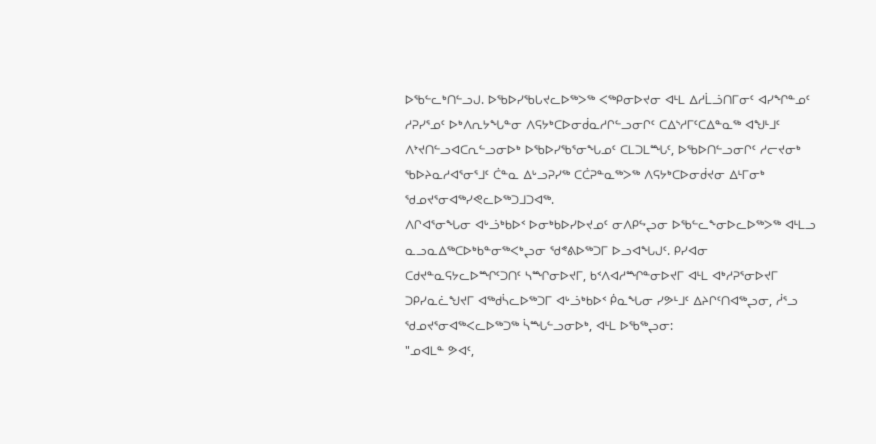ᐅᖃᓪᓚᒃᑎᓪᓗᒍ. ᐅᖃᐅᓯᖃᒐᔪᓚᐅᖅᐳᖅ ᐸᖅᑭᓂᐅᔪᓂ ᐊᒻᒪ ᐃᓱᒫᓘᑎᒥᓂᑦ ᐊᓯᖏᓐᓄᑦ ᓱᕈᓯᕐᓄᑦ ᐅᒃᐱᕆᔭᖓᓐᓂ ᐱᕋᔭᒃᑕᐅᓂᑰᓇᓱᒋᓪᓗᓂᒋᑦ ᑕᐃᔅᓱᒥᑦᑕᐃᓐᓇᖅ ᐊᖑᒻᒧᑦ ᐱᔾᔪᑎᓪᓗᐊᑕᕆᓪᓗᓂᐅᒃ ᐅᖃᐅᓯᖃᕐᓂᖓᓄᑦ ᑕᒪᑐᒪᙵᑦ, ᐅᖃᐅᑎᓪᓗᓂᒋᑦ ᓱᓕᔪᓂᒃ ᖃᐅᔨᓇᓱᐊᕐᓂᕐᒧᑦ ᑖᓐᓇ ᐃᒡᓗᕈᓯᖅ ᑕᑖᕈᓐᓇᖅᐳᖅ ᐱᕋᔭᒃᑕᐅᓂᑰᔪᓂ ᐃᒻᒥᓂᒃ ᖁᓄᔪᕐᓂᐊᖅᓯᕙᓚᐅᖅᑐᒧᑐᐊᖅ.
ᐱᒋᐊᕐᓂᖓᓂ ᐊᒡᓘᒃᑲᐅᑉ ᐅᓂᒃᑲᐅᓯᐅᔪᓄᑦ ᓂᐱᑭᖦᖢᓂ ᐅᖃᓪᓚᖕᓂᐅᓚᐅᖅᐳᖅ ᐊᒻᒪᓗ ᓇᓗᓇᐃᖅᑕᐅᒃᑲᓐᓂᖅᐸᒃᖢᓂ ᖁᕝᕕᐅᖅᑐᒥ ᐅᓗᐊᖓᒍᑦ. ᑭᓯᐊᓂ ᑕᑯᔪᓐᓇᕋᔭᓚᐅᙱᑦᑐᑎᑦ ᓴᙱᓂᐅᔪᒥ, ᑲᑉᐱᐊᓱᙱᓐᓂᐅᔪᒥ ᐊᒻᒪ ᐊᒃᓱᕈᕐᓂᐅᔪᒥ ᑐᑭᓯᓇᓛᖑᔪᒥ ᐊᖅᑯᓵᓚᐅᖅᑐᒥ ᐊᒡᓘᒃᑲᐅᑉ ᑮᓇᖓᓂ ᓯᕗᒻᒧᑦ ᐃᔨᒋᑦᑎᐊᖅᖢᓂ, ᓲᕐᓗ ᖁᓄᔪᕐᓂᐊᖅᐸᓚᐅᖅᑐᖅ ᓵᙵᓪᓗᓂᐅᒃ, ᐊᒻᒪ ᐅᖃᖅᖢᓂ:
"ᓄᐊᒪᓐ ᕗᐊᑦ,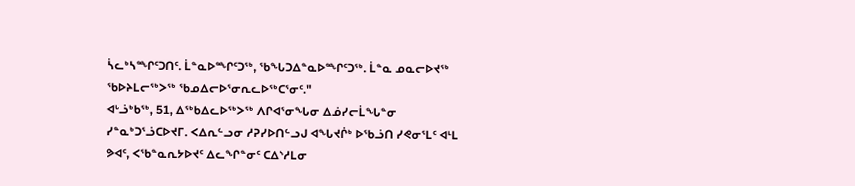ᓵᓚᒃᓴᙱᑦᑐᑎᑦ. ᒫᓐᓇᐅᙱᑦᑐᖅ, ᖃᖓᑐᐃᓐᓇᐅᙱᑦᑐᖅ. ᒫᓐᓇ ᓄᓇᓕᐅᔪᖅ ᖃᐅᔨᒪᓕᖅᐳᖅ ᖃᓄᐃᓕᐅᕐᓂᕆᓚᐅᖅᑕᕐᓂᑦ."
ᐊᒡᓘᒃᑲᖅ, 51, ᐃᖅᑲᐃᓚᐅᖅᐳᖅ ᐱᒋᐊᕐᓂᖓᓂ ᐃᓅᓯᓕᒫᖓᓐᓂ ᓯᓐᓇᒃᑐᕐᓘᑕᐅᔪᒥ. ᐸᐃᕆᓪᓗᓂ ᓱᕈᓯᐅᑎᓪᓗᒍ ᐊᖓᔪᒌᒃ ᐅᖃᓘᑎ ᓯᕙᓂᕐᒪᑦ ᐊᒻᒪ ᕗᐊᑦ, ᐸᖃᓐᓇᕆᔭᐅᔪᑦ ᐃᓚᖏᓐᓂᑦ ᑕᐃᔅᓱᒪᓂ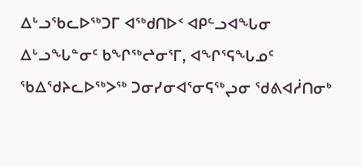ᐃᒡᓗᖃᓚᐅᖅᑐᒥ ᐊᖅᑯᑎᐅᑉ ᐊᑭᓪᓗᐊᖓᓂ ᐃᒡᓗᖓᓐᓂᑦ ᑲᖏᖅᖠᓂᕐᒥ, ᐊᖏᕐᕋᖓᓄᑦ ᖃᐃᖁᔨᓚᐅᖅᐳᖅ ᑐᓂᓯᓂᐊᕐᓂᕋᖅᖢᓂ ᖁᕕᐊᓲᑎᓂᒃ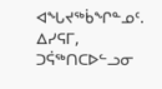ᐊᖓᔪᖅᑳᖏᓐᓄᑦ.
ᐃᓯᕋᒥ, ᑐᕌᖅᑎᑕᐅᓪᓗᓂ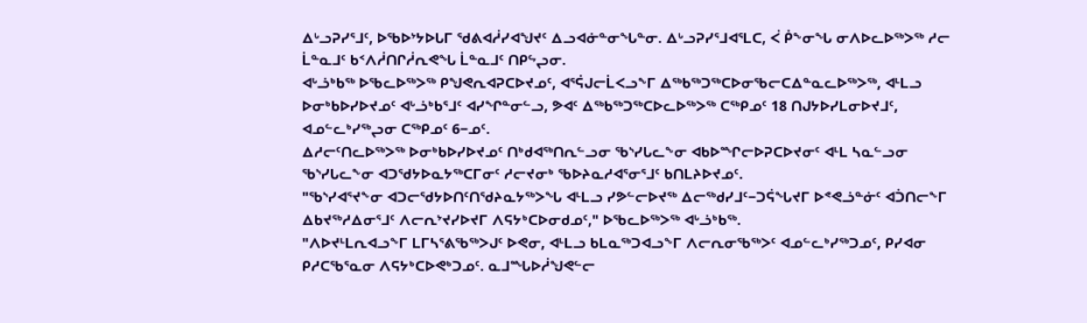ᐃᒡᓗᕈᓯᕐᒧᑦ, ᐅᖃᐅᔾᔭᐅᒐᒥ ᖁᕕᐊᓲᓯᐊᖑᔪᑦ ᐃᓗᐊᓃᓐᓂᖓᓐᓂ. ᐃᒡᓗᕈᓯᕐᒧᐊᕐᒪᑕ, ᐹ ᑮᖕᓂᖓ ᓂᐱᐅᓚᐅᖅᐳᖅ ᓱᓕ ᒫᓐᓇᒧᑦ ᑲᑉᐱᓲᑎᒋᓲᕆᕙᖓ ᒫᓐᓇᒧᑦ ᑎᑭᖦᖢᓂ.
ᐊᒡᓘᒃᑲᖅ ᐅᖃᓚᐅᖅᐳᖅ ᑭᖑᕙᕆᐊᕈᑕᐅᔪᓄᑦ, ᐊᕐᕌᒍᓕᒫᐸᓗᖕᒥ ᐃᖅᑲᖅᑐᖅᑕᐅᓂᖃᓕᑕᐃᓐᓇᓚᐅᖅᐳᖅ, ᐊᒻᒪᓗ ᐅᓂᒃᑲᐅᓯᐅᔪᓄᑦ ᐊᒡᓘᒃᑲᕐᒧᑦ ᐊᓯᖏᓐᓂᓪᓗ, ᕗᐊᑦ ᐃᖅᑲᖅᑐᖅᑕᐅᓚᐅᖅᐳᖅ ᑕᖅᑭᓄᑦ 18 ᑎᒍᔭᐅᓯᒪᓂᐅᔪᒧᑦ, ᐊᓄᓪᓚᒃᓯᖅᖢᓂ ᑕᖅᑭᓄᑦ 6−ᓄᑦ.
ᐃᓱᓕᑦᑎᓚᐅᖅᐳᖅ ᐅᓂᒃᑲᐅᓯᐅᔪᓄᑦ ᑎᒃᑯᐊᖅᑎᕆᓪᓗᓂ ᖃᔅᓯᒐᓚᖕᓂ ᐊᑲᐅᙱᓕᐅᕈᑕᐅᔪᓂᑦ ᐊᒻᒪ ᓴᓇᓪᓗᓂ ᖃᔅᓯᒐᓚᖕᓂ ᐊᑐᖁᔭᐅᓇᔭᖅᑕᒥᓂᑦ ᓱᓕᔪᓂᒃ ᖃᐅᔨᓇᓱᐊᕐᓂᕐᒧᑦ ᑲᑎᒪᔨᐅᔪᓄᑦ.
"ᖃᔅᓯᐊᕐᔪᖕᓂ ᐊᑐᓕᖁᔭᐅᑎᑦᑎᖁᔨᓇᔭᖅᐳᖓ ᐊᒻᒪᓗ ᓯᕗᓪᓕᐅᔪᖅ ᐃᓕᖅᑯᓯᒧᑦ−ᑐᕌᖓᔪᒥ ᐅᕝᕙᓘᓐᓃᑦ ᐊᑑᑎᓕᖕᒥ ᐃᑲᔪᖅᓱᐃᓂᕐᒧᑦ ᐱᓕᕆᔾᔪᓯᐅᔪᒥ ᐱᕋᔭᒃᑕᐅᓂᑯᓄᑦ," ᐅᖃᓚᐅᖅᐳᖅ ᐊᒡᓘᒃᑲᖅ.
"ᐱᐅᔪᒻᒪᕆᐊᓗᖕᒥ ᒪᒥᓴᕐᕕᖃᖅᐳᒍᑦ ᐅᕙᓂ, ᐊᒻᒪᓗ ᑲᒪᓇᖅᑐᐊᓗᖕᒥ ᐱᓕᕆᓂᖃᖅᐳᑦ ᐊᓄᓪᓚᒃᓯᖅᑐᓄᑦ, ᑭᓯᐊᓂ ᑭᓱᑕᖃᕐᓇᓂ ᐱᕋᔭᒃᑕᐅᕙᒃᑐᓄᑦ. ᓇᒧᙵᐅᓲᖑᕙᓪᓕ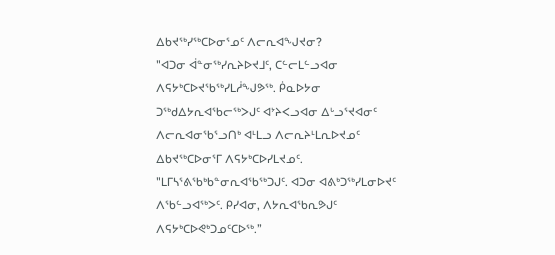ᐃᑲᔪᖅᓯᖅᑕᐅᓂᕐᓄᑦ ᐱᓕᕆᐊᖑᔪᓂ?
"ᐊᑐᓂ ᐋᓐᓂᖅᓯᕆᔨᐅᔪᒧᑦ, ᑕᓪᓕᒪᓪᓗᐊᓂ ᐱᕋᔭᒃᑕᐅᔪᖃᖅᓯᒪᓲᖑᕗᖅ. ᑮᓇᐅᔭᓂ ᑐᖅᑯᐃᔭᕆᐊᖃᓕᖅᐳᒍᑦ ᐊᔾᔨᐸᓗᐊᓂ ᐃᒡᓗᕐᔪᐊᓂᑦ ᐱᓕᕆᐊᓂᖃᕐᓗᑎᒃ ᐊᒻᒪᓗ ᐱᓕᕆᔨᒻᒪᕆᐅᔪᓄᑦ ᐃᑲᔪᖅᑕᐅᓂᕐᒥ ᐱᕋᔭᒃᑕᐅᓯᒪᔪᓄᑦ.
"ᒪᒥᓴᕐᕕᖃᒃᑲᓐᓂᕆᐊᖃᖅᑐᒍᑦ. ᐊᑐᓂ ᐊᕕᒃᑐᖅᓯᒪᓂᐅᔪᑦ ᐱᖃᓪᓗᐊᖅᐳᑦ. ᑭᓯᐊᓂ, ᐱᔭᕆᐊᖃᕆᕗᒍᑦ ᐱᕋᔭᒃᑕᐅᕙᒃᑐᓄᑦᑕᐅᖅ.”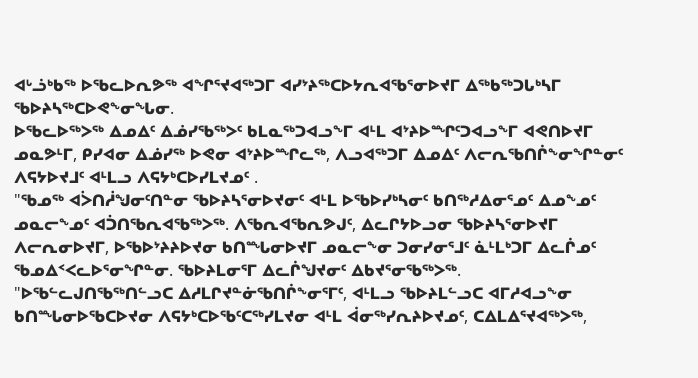ᐊᒡᓘᒃᑲᖅ ᐅᖃᓚᐅᕆᕗᖅ ᐊᖏᕐᔪᐊᖅᑐᒥ ᐊᓯᔾᔨᖅᑕᐅᔭᕆᐊᖃᕐᓂᐅᔪᒥ ᐃᖅᑲᖅᑐᒐᒃᓴᒥ ᖃᐅᔨᓴᖅᑕᐅᕙᖕᓂᖓᓂ.
ᐅᖃᓚᐅᖅᐳᖅ ᐃᓄᐃᑦ ᐃᓅᓯᖃᖅᐳᑦ ᑲᒪᓇᖅᑐᐊᓗᖕᒥ ᐊᒻᒪ ᐊᔾᔨᐅᙱᑦᑐᐊᓗᖕᒥ ᐊᕙᑎᐅᔪᒥ ᓄᓇᕗᒻᒥ, ᑭᓯᐊᓂ ᐃᓅᓯᖅ ᐅᕙᓂ ᐊᔾᔨᐅᙱᓚᖅ, ᐱᓗᐊᖅᑐᒥ ᐃᓄᐃᑦ ᐱᓕᕆᖃᑎᒌᖕᓂᖏᓐᓂᑦ ᐱᕋᔭᐅᔪᒧᑦ ᐊᒻᒪᓗ ᐱᕋᔭᒃᑕᐅᓯᒪᔪᓄᑦ .
"ᖃᓄᖅ ᐊᐴᑎᓲᖑᓂᑦᑎᓐᓂ ᖃᐅᔨᓴᕐᓂᐅᔪᓂᑦ ᐊᒻᒪ ᐅᖃᐅᓯᒃᓴᓂᑦ ᑲᑎᖅᓱᐃᓂᕐᓄᑦ ᐃᓄᖕᓄᑦ ᓄᓇᓕᖕᓄᑦ ᐊᑑᑎᖃᕆᐊᖃᖅᐳᖅ. ᐱᖃᕆᐊᖃᕆᕗᒍᑦ, ᐃᓚᒋᔭᐅᓗᓂ ᖃᐅᔨᓴᕐᓂᐅᔪᒥ ᐱᓕᕆᓂᐅᔪᒥ, ᐅᖃᐅᔾᔨᔨᐅᔪᓂ ᑲᑎᙵᓂᐅᔪᒥ ᓄᓇᓕᖕᓂ ᑐᓂᓯᓂᕐᒧᑦ ᓈᒻᒪᒃᑐᒥ ᐃᓚᒌᓄᑦ ᖃᓄᐃᑉᐸᓚᐅᕐᓂᖏᓐᓂ. ᖃᐅᔨᒪᓂᕐᒥ ᐃᓚᒌᖑᔪᓂᑦ ᐃᑲᔪᕐᓂᖃᖅᐳᖅ.
"ᐅᖃᓪᓚᒍᑎᖃᖅᑎᓪᓗᑕ ᐃᓱᒪᒋᔪᓐᓃᖃᑎᒌᖕᓂᕐᒥᑦ, ᐊᒻᒪᓗ ᖃᐅᔨᒪᓪᓗᑕ ᐊᒥᓱᐊᓗᖕᓂ ᑲᑎᙵᓂᐅᖃᑕᐅᔪᓂ ᐱᕋᔭᒃᑕᐅᖃᑦᑕᖅᓯᒪᔪᓂ ᐊᒻᒪ ᐋᓂᖅᓯᕆᔨᐅᔪᓄᑦ, ᑕᐃᒪᐃᕐᔪᐊᖅᐳᖅ,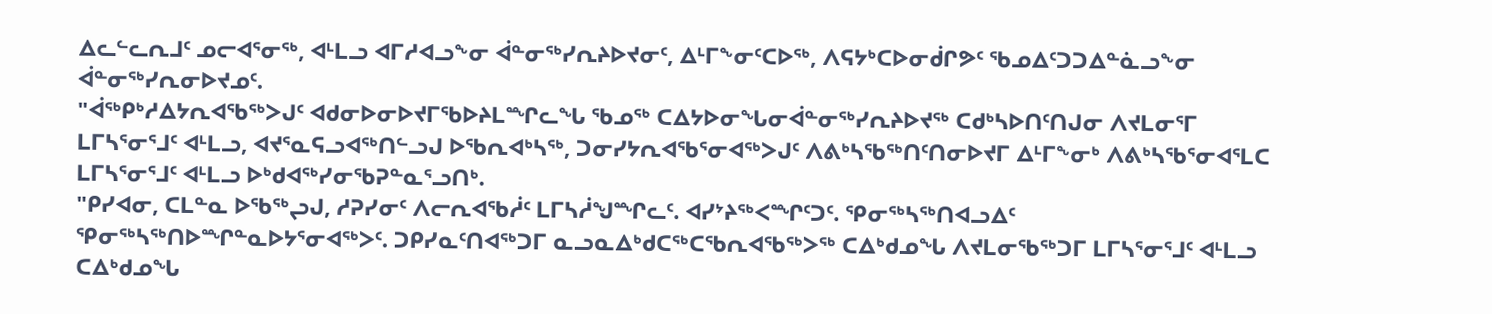ᐃᓚᓪᓚᕆᒧᑦ ᓄᓕᐊᕐᓂᖅ, ᐊᒻᒪᓗ ᐊᒥᓱᐊᓗᖕᓂ ᐋᓐᓂᖅᓯᕆᔨᐅᔪᓂᑦ, ᐃᒻᒥᖕᓂᑦᑕᐅᖅ, ᐱᕋᔭᒃᑕᐅᓂᑰᒋᕗᑦ ᖃᓄᐃᑦᑐᑐᐃᓐᓈᓗᖕᓂ ᐋᓐᓂᖅᓯᕆᓂᐅᔪᓄᑦ.
"ᐋᖅᑭᒃᓱᐃᔭᕆᐊᖃᖅᐳᒍᑦ ᐊᑯᓂᐅᓂᐅᔪᒥᖃᐅᔨᒪᙱᓚᖓ ᖃᓄᖅ ᑕᐃᔭᐅᓂᖓᓂᐋᓐᓂᖅᓯᕆᔨᐅᔪᖅ ᑕᑯᒃᓴᐅᑎᑦᑎᒍᓂ ᐱᔪᒪᓂᕐᒥ ᒪᒥᓴᕐᓂᕐᒧᑦ ᐊᒻᒪᓗ, ᐊᔪᕐᓇᕋᓗᐊᖅᑎᓪᓗᒍ ᐅᖃᕆᐊᒃᓴᖅ, ᑐᓂᓯᔭᕆᐊᖃᕐᓂᐊᖅᐳᒍᑦ ᐱᕕᒃᓴᖃᖅᑎᑦᑎᓂᐅᔪᒥ ᐃᒻᒥᖕᓂᒃ ᐱᕕᒃᓴᖃᕐᓂᐊᕐᒪᑕ ᒪᒥᓴᕐᓂᕐᒧᑦ ᐊᒻᒪᓗ ᐅᒃᑯᐊᖅᓯᓂᖃᕈᓐᓇᕐᓗᑎᒃ.
"ᑭᓯᐊᓂ, ᑕᒪᓐᓇ ᐅᖃᖅᖢᒍ, ᓱᕈᓯᓂᑦ ᐱᓕᕆᐊᖃᓲᑦ ᒪᒥᓴᓲᖑᙱᓚᑦ. ᐊᓯᔾᔨᖅᐸᙱᑦᑐᑦ. ᕿᓂᖅᓴᖅᑎᐊᓗᐃᑦ ᕿᓂᖅᓴᖅᑎᐅᙱᓐᓇᐅᔭᕐᓂᐊᖅᐳᑦ. ᑐᑭᓯᓇᑦᑎᐊᖅᑐᒥ ᓇᓗᓇᐃᒃᑯᑕᖅᑕᖃᕆᐊᖃᖅᐳᖅ ᑕᐃᒃᑯᓄᖓ ᐱᔪᒪᓂᖃᖅᑐᒥ ᒪᒥᓴᕐᓂᕐᒧᑦ ᐊᒻᒪᓗ ᑕᐃᒃᑯᓄᖓ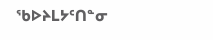ᖃᐅᔨᒪᔭᑦᑎᓐᓂ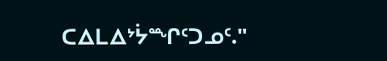ᑕᐃᒪᐃᔾᔮᙱᑦᑐᓄᑦ."